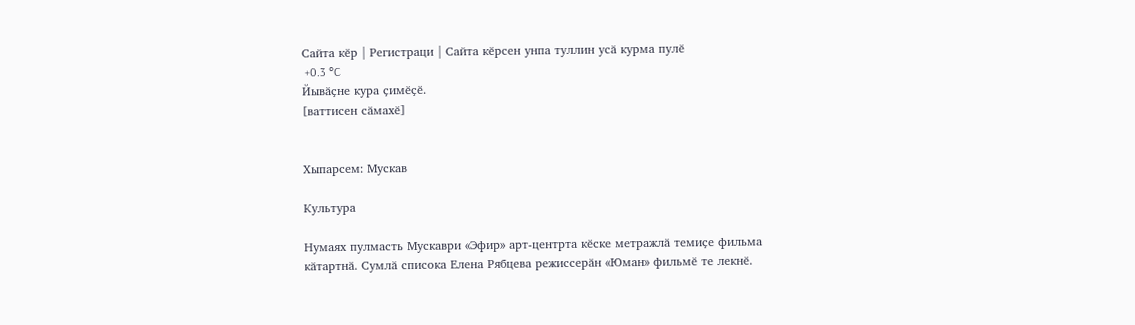Сайта кӗр | Регистраци | Сайта кӗрсен унпа туллин усӑ курма пулӗ
 +0.3 °C
Йывӑҫне кура ҫимӗҫӗ.
[ваттисен сӑмахӗ]


Хыпарсем: Мускав

Культура

Нумаях пулмасть Мускаври «Эфир» арт-центрта кӗске метражлӑ темиҫе фильма кӑтартнӑ. Сумлӑ списока Елена Рябцева режиссерӑн «Юман» фильмӗ те лекнӗ.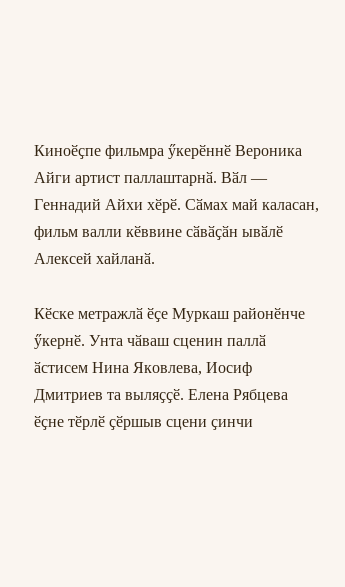Киноӗҫпе фильмра ӳкерӗннӗ Вероника Айги артист паллаштарнӑ. Вӑл — Геннадий Айхи хӗрӗ. Сӑмах май каласан, фильм валли кӗввине сӑвӑҫӑн ывӑлӗ Алексей хайланӑ.

Кӗске метражлӑ ӗҫе Муркаш районӗнче ӳкернӗ. Унта чӑваш сценин паллӑ ӑстисем Нина Яковлева, Иосиф Дмитриев та выляҫҫӗ. Елена Рябцева ӗҫне тӗрлӗ ҫӗршыв сцени ҫинчи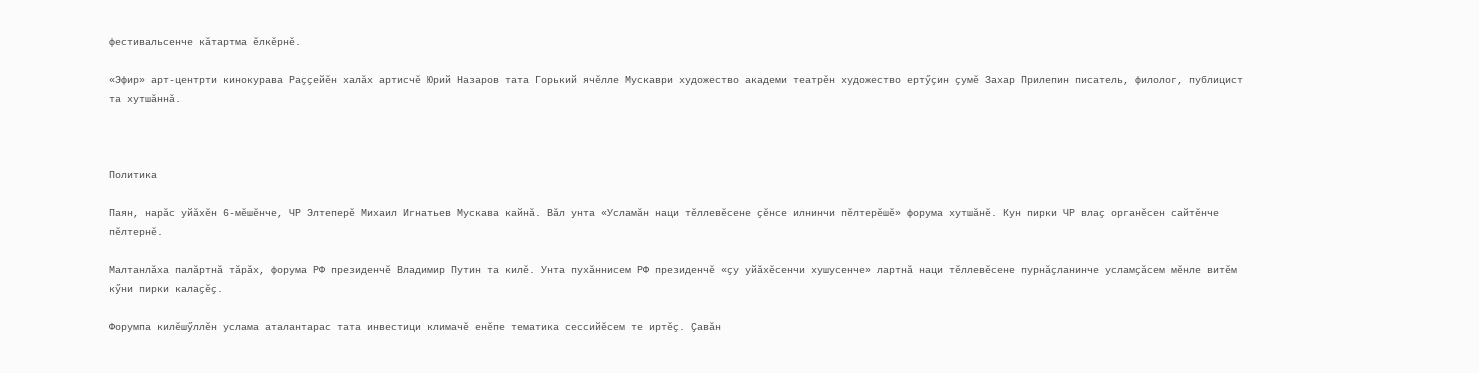фестивальсенче кӑтартма ӗлкӗрнӗ.

«Эфир» арт-центрти кинокурава Раҫҫейӗн халӑх артисчӗ Юрий Назаров тата Горький ячӗлле Мускаври художество академи театрӗн художество ертӳҫин ҫумӗ Захар Прилепин писатель, филолог, публицист та хутшӑннӑ.



Политика

Паян, нарӑс уйӑхӗн 6-мӗшӗнче, ЧР Элтеперӗ Михаил Игнатьев Мускава кайнӑ. Вӑл унта «Усламӑн наци тӗллевӗсене ҫӗнсе илнинчи пӗлтерӗшӗ» форума хутшӑнӗ. Кун пирки ЧР влаҫ органӗсен сайтӗнче пӗлтернӗ.

Малтанлӑха палӑртнӑ тӑрӑх, форума РФ президенчӗ Владимир Путин та килӗ. Унта пухӑннисем РФ президенчӗ «ҫу уйӑхӗсенчи хушусенче» лартнӑ наци тӗллевӗсене пурнӑҫланинче усламҫӑсем мӗнле витӗм кӳни пирки калаҫӗҫ.

Форумпа килӗшӳллӗн услама аталантарас тата инвестици климачӗ енӗпе тематика сессийӗсем те иртӗҫ. Ҫавӑн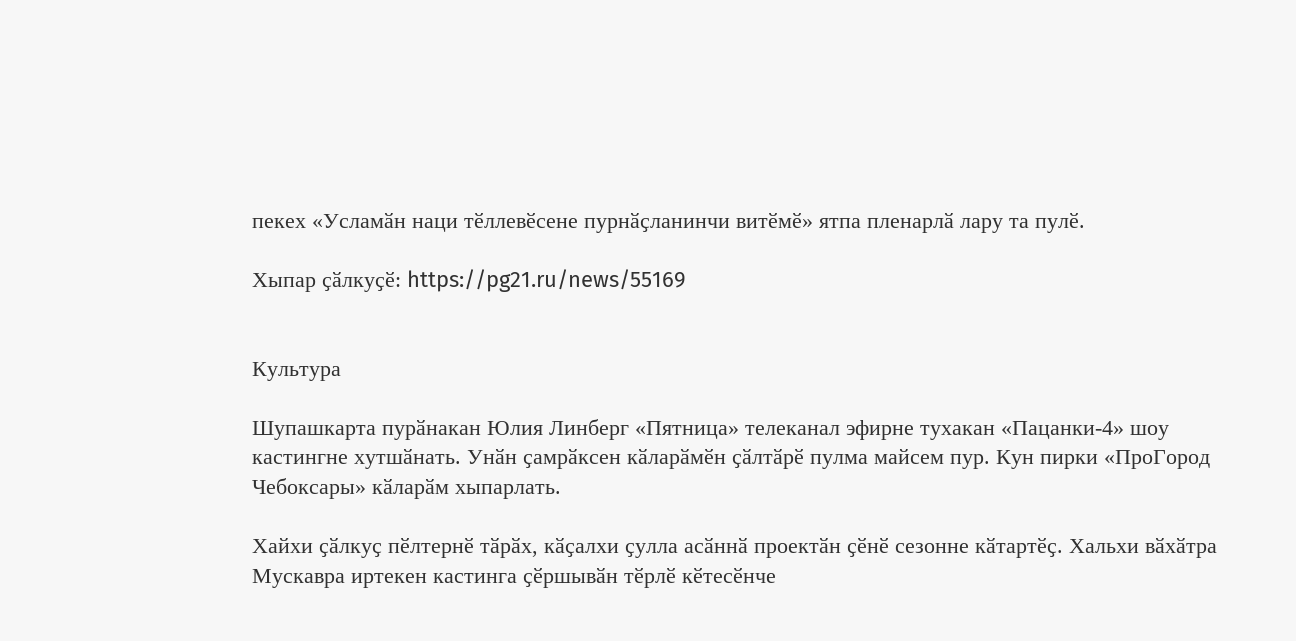пекех «Усламӑн наци тӗллевӗсене пурнӑҫланинчи витӗмӗ» ятпа пленарлӑ лару та пулӗ.

Хыпар ҫӑлкуҫӗ: https://pg21.ru/news/55169


Культура

Шупашкарта пурӑнакан Юлия Линберг «Пятница» телеканал эфирне тухакан «Пацанки-4» шоу кастингне хутшӑнать. Унӑн ҫамрӑксен кӑларӑмӗн ҫӑлтӑрӗ пулма майсем пур. Кун пирки «ПроГород Чебоксары» кӑларӑм хыпарлать.

Хайхи ҫӑлкуҫ пӗлтернӗ тӑрӑх, кӑҫалхи ҫулла асӑннӑ проектӑн ҫӗнӗ сезонне кӑтартӗҫ. Хальхи вӑхӑтра Мускавра иртекен кастинга ҫӗршывӑн тӗрлӗ кӗтесӗнче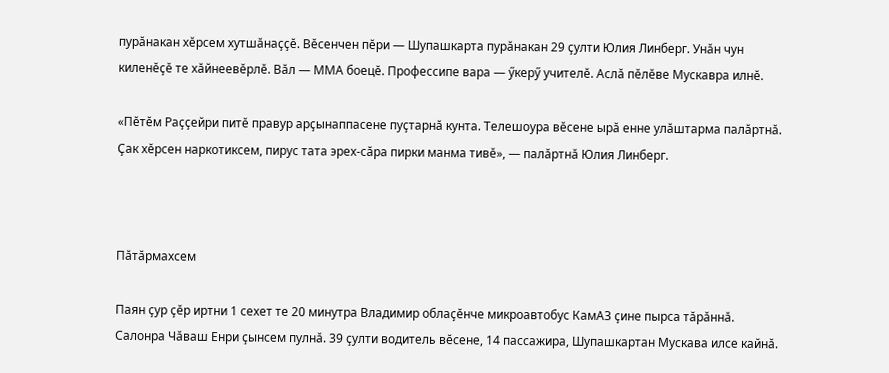пурӑнакан хӗрсем хутшӑнаҫҫӗ. Вӗсенчен пӗри — Шупашкарта пурӑнакан 29 ҫулти Юлия Линберг. Унӑн чун киленӗҫӗ те хӑйнеевӗрлӗ. Вӑл — ММА боецӗ. Профессипе вара — ӳкерӳ учителӗ. Аслӑ пӗлӗве Мускавра илнӗ.

«Пӗтӗм Раҫҫейри питӗ правур арҫынаппасене пуҫтарнӑ кунта. Телешоура вӗсене ырӑ енне улӑштарма палӑртнӑ. Ҫак хӗрсен наркотиксем, пирус тата эрех-сӑра пирки манма тивӗ», — палӑртнӑ Юлия Линберг.



Пӑтӑрмахсем

Паян ҫур ҫӗр иртни 1 сехет те 20 минутра Владимир облаҫӗнче микроавтобус КамАЗ ҫине пырса тӑрӑннӑ. Салонра Чӑваш Енри ҫынсем пулнӑ. 39 ҫулти водитель вӗсене, 14 пассажира, Шупашкартан Мускава илсе кайнӑ.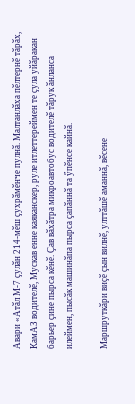Авари «Атӑл М-7 ҫулӑн 214-мӗш ҫухрӑмӗнче пулнӑ. Малтанлӑха пӗлтернӗ тӑрӑх, КамАЗ водителӗ, Мускав енне каяканскер, руле итлеттереймен те ҫула уйӑракан барьер ҫине пырса кӗнӗ. Ҫав вӑхӑтра микроавтобус водителӗ тӑрук ӑнланса илеймен, пысӑк машинӑпа пырса ҫапӑннӑ та ӳпӗнсе кайнӑ.

Маршруткӑри виҫӗ ҫын вилнӗ, улттӑшӗ аманнӑ, вӗсене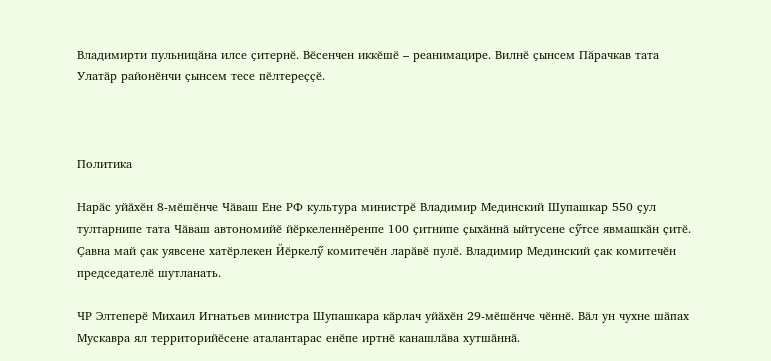Владимирти пульницӑна илсе ҫитернӗ. Вӗсенчен иккӗшӗ – реанимацире. Вилнӗ ҫынсем Пӑрачкав тата Улатӑр районӗнчи ҫынсем тесе пӗлтереҫҫӗ.



Политика

Нарӑс уйӑхӗн 8-мӗшӗнче Чӑваш Ене РФ культура министрӗ Владимир Мединский Шупашкар 550 ҫул тултарнипе тата Чӑваш автономийӗ йӗркеленнӗренпе 100 ҫитнипе ҫыхӑннӑ ыйтусене сӳтсе явмашкӑн ҫитӗ. Ҫавна май ҫак уявсене хатӗрлекен Йӗркелӳ комитечӗн ларӑвӗ пулӗ. Владимир Мединский ҫак комитечӗн председателӗ шутланать.

ЧР Элтеперӗ Михаил Игнатьев министра Шупашкара кӑрлач уйӑхӗн 29-мӗшӗнче чӗннӗ. Вӑл ун чухне шӑпах Мускавра ял территорийӗсене аталантарас енӗпе иртнӗ канашлӑва хутшӑннӑ.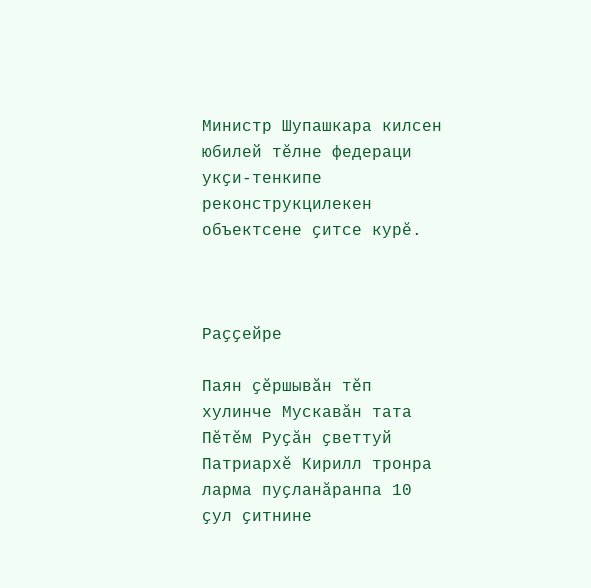Министр Шупашкара килсен юбилей тӗлне федераци укҫи-тенкипе реконструкцилекен объектсене ҫитсе курӗ.



Раҫҫейре

Паян ҫӗршывӑн тӗп хулинче Мускавӑн тата Пӗтӗм Руҫӑн ҫветтуй Патриархӗ Кирилл тронра ларма пуҫланӑранпа 10 ҫул ҫитнине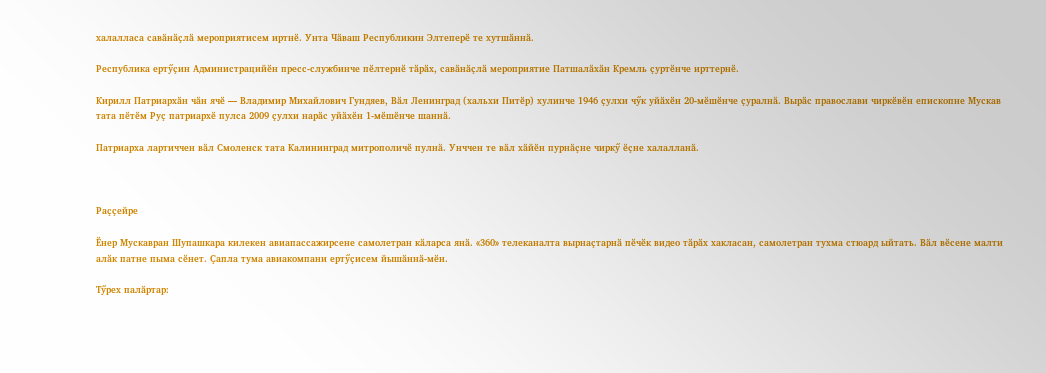халалласа савӑнӑҫлӑ мероприятисем иртнӗ. Унта Чӑваш Республикин Элтеперӗ те хутшӑннӑ.

Республика ертӳҫин Администрацийӗн пресс-службинче пӗлтернӗ тӑрӑх, савӑнӑҫлӑ мероприятие Патшалӑхӑн Кремль ҫуртӗнче ирттернӗ.

Кирилл Патриархӑн чӑн ячӗ — Владимир Михайлович Гундяев, Вӑл Ленинград (хальхи Питӗр) хулинче 1946 ҫулхи чӳк уйӑхӗн 20-мӗшӗнче ҫуралнӑ. Вырӑс православи чиркӗвӗн епископне Мускав тата пӗтӗм Руҫ патриархӗ пулса 2009 ҫулхи нарӑс уйӑхӗн 1-мӗшӗнче шаннӑ.

Патриарха лартиччен вӑл Смоленск тата Калининград митрополичӗ пулнӑ. Унччен те вӑл хӑйӗн пурнӑҫне чиркӳ ӗҫне халалланӑ.



Раҫҫейре

Ӗнер Мускавран Шупашкара килекен авиапассажирсене самолетран кӑларса янӑ. «360» телеканалта вырнаҫтарнӑ пӗчӗк видео тӑрӑх хакласан, самолетран тухма стюард ыйтать. Вӑл вӗсене малти алӑк патне пыма сӗнет. Ҫапла тума авиакомпани ертӳҫисем йышӑннӑ-мӗн.

Тӳрех палӑртар: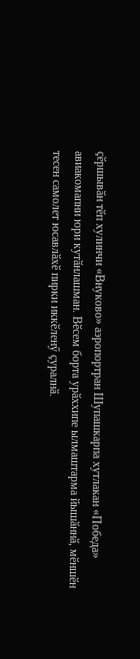ҫӗршывӑн тӗп хулинчи «Внуково» аэропортран Шупашкарпа хутлакан «Победа» авиакомапни юри кутӑнлашман. Вӗсем борта урӑххипе ылмаштарма йышӑннӑ, мӗншӗн тесен самолет юсавлӑхӗ пирки иккӗленӳ ҫуралнӑ.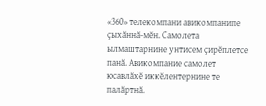«360» телекомпани авикомпанипе ҫыхӑннӑ-мӗн. Самолета ылмаштарнине унтисем ҫирӗплетсе панӑ. Авикомпание самолет юсавлӑхӗ иккӗлентернине те палӑртнӑ.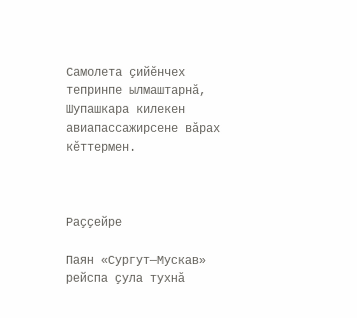Самолета ҫийӗнчех тепринпе ылмаштарнӑ, Шупашкара килекен авиапассажирсене вӑрах кӗттермен.



Раҫҫейре

Паян «Сургут—Мускав» рейспа ҫула тухнӑ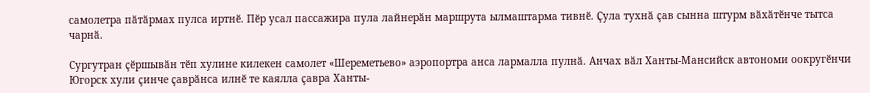самолетра пӑтӑрмах пулса иртнӗ. Пӗр усал пассажира пула лайнерӑн маршрута ылмаштарма тивнӗ. Ҫула тухнӑ ҫав сынна штурм вӑхӑтӗнче тытса чарнӑ.

Сургутран ҫӗршывӑн тӗп хулине килекен самолет «Шереметьево» аэропортра анса лармалла пулнӑ. Анчах вӑл Ханты-Мансийск автономи оокругӗнчи Югорск хули ҫинче ҫаврӑнса илнӗ те каялла ҫавра Ханты-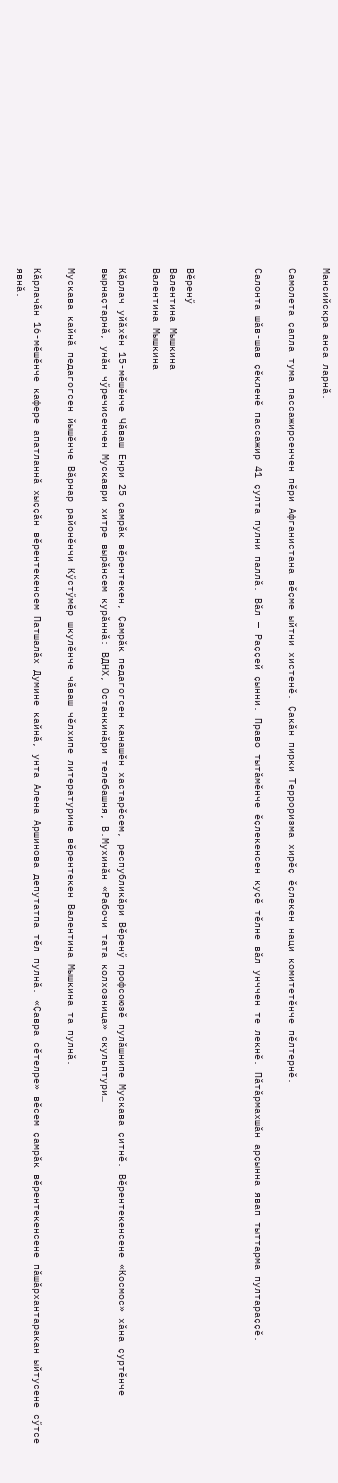Мансийскра анса ларнӑ.

Самолета ҫапла тума пассажирсенчен пӗри Афганистана вӗҫме ыйтни хистенӗ. Ҫакӑн пирки Терроризма хирӗҫ ӗҫлекен наци комитетӗнче пӗлтернӗ.

Салонта шӑв-шав ҫӗкленӗ пассажир 41 ҫулта пулни паллӑ. Вӑл — Раҫҫей ҫынни. Право тытӑмӗнче ӗҫлекенсен куҫӗ тӗлне вӑл унччен те лекнӗ. Пӑтӑрмахшӑн арҫынна явап тыттарма пултараҫҫӗ.



Вӗренӳ
Валентина Мышкина
Валентина Мышкина

Кӑрлач уйӑхӗн 15-мӗшӗнче Чӑваш Енри 25 ҫамрӑк вӗрентекен, Ҫамрӑк педагогсен канашӗн хастарӗсем, республикӑри Вӗренӳ профсоюзӗ пулӑшнипе Мускава ҫитнӗ. Вӗрентекенсене «Космос» хӑна ҫуртӗнче вырнаҫтарнӑ, унӑн чӳречисенчен Мускаври хитре вырӑнсем курӑннӑ: ВДНХ, Останкинӑри телебашня, В.Мухинӑн «Рабочи тата колхозница» скульптури…

Мускава кайнӑ педагогсен йышӗнче Вӑрнар районӗнчи Кӳстӳмӗр шкулӗнче чӑваш чӗлхипе литературине вӗрентекен Валентина Мышкина та пулнӑ.

Кӑрлачӑн 16-мӗшӗнче кафере апатланнӑ хыҫҫӑн вӗрентекенсем Патшалӑх Думине кайнӑ, унта Алена Аршинова депутатпа тӗл пулнӑ. «Ҫавра сӗтелре» вӗсем ҫамрӑк вӗрентекенсене пӑшӑрхантаракан ыйтусене сӳтсе явнӑ.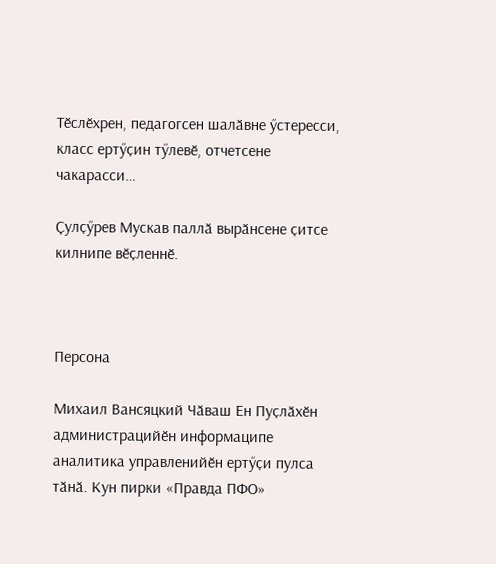Тӗслӗхрен, педагогсен шалӑвне ӳстересси, класс ертӳҫин тӳлевӗ, отчетсене чакарасси…

Ҫулҫӳрев Мускав паллӑ вырӑнсене ҫитсе килнипе вӗҫленнӗ.



Персона

Михаил Вансяцкий Чӑваш Ен Пуҫлӑхӗн администрацийӗн информаципе аналитика управленийӗн ертӳҫи пулса тӑнӑ. Кун пирки «Правда ПФО»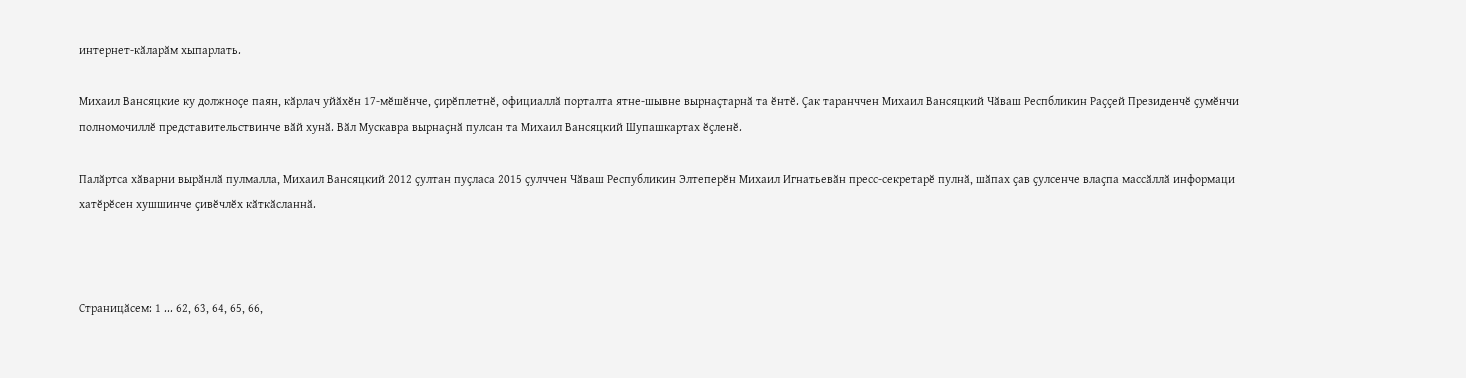интернет-кӑларӑм хыпарлать.

Михаил Вансяцкие ку должноҫе паян, кӑрлач уйӑхӗн 17-мӗшӗнче, ҫирӗплетнӗ, официаллӑ порталта ятне-шывне вырнаҫтарнӑ та ӗнтӗ. Ҫак таранччен Михаил Вансяцкий Чӑваш Респбликин Раҫҫей Президенчӗ ҫумӗнчи полномочиллӗ представительствинче вӑй хунӑ. Вӑл Мускавра вырнаҫнӑ пулсан та Михаил Вансяцкий Шупашкартах ӗҫленӗ.

Палӑртса хӑварни вырӑнлӑ пулмалла, Михаил Вансяцкий 2012 ҫултан пуҫласа 2015 ҫулччен Чӑваш Республикин Элтеперӗн Михаил Игнатьевӑн пресс-секретарӗ пулнӑ, шӑпах ҫав ҫулсенче влаҫпа массӑллӑ информаци хатӗрӗсен хушшинче ҫивӗчлӗх кӑткӑсланнӑ.



Страницӑсем: 1 ... 62, 63, 64, 65, 66,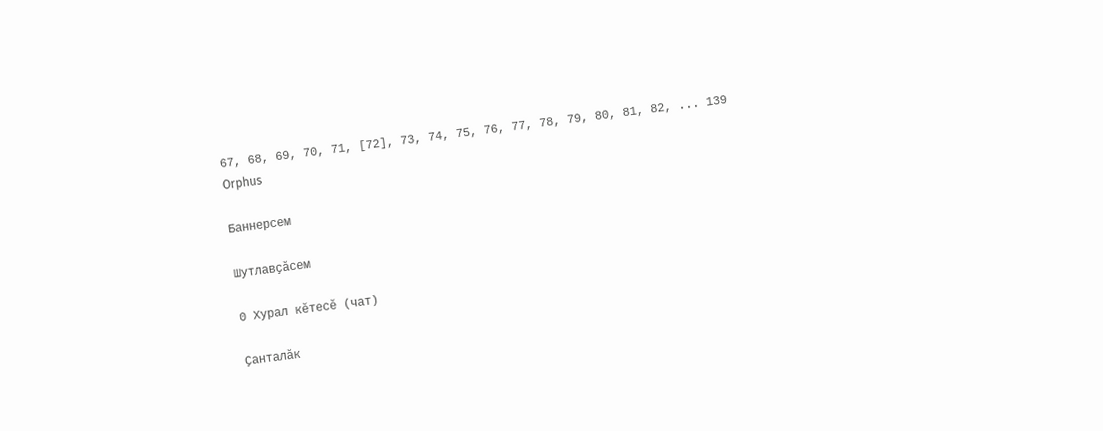67, 68, 69, 70, 71, [72], 73, 74, 75, 76, 77, 78, 79, 80, 81, 82, ... 139
Orphus

Баннерсем

Шутлавҫӑсем

0 Хурал кӗтесӗ (чат)

Ҫанталӑк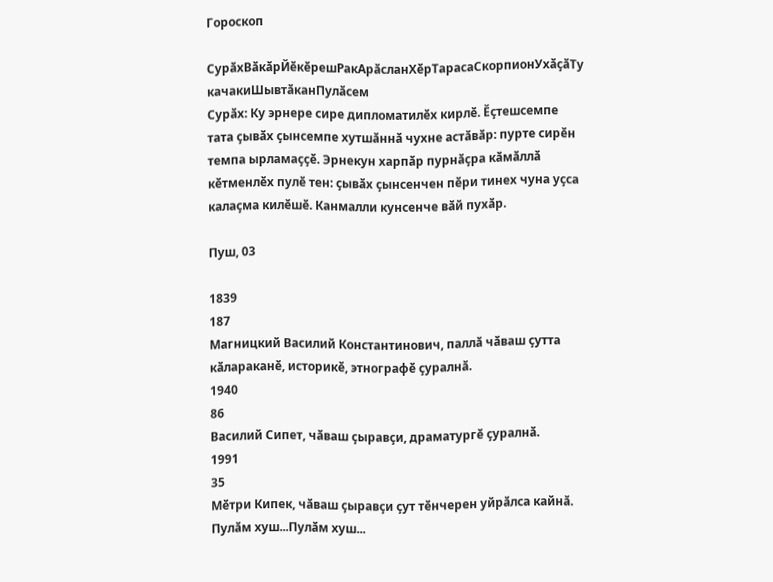Гороскоп

СурӑхВӑкӑрЙӗкӗрешРакАрӑсланХӗрТарасаСкорпионУхӑҫӑТу качакиШывтӑканПулӑсем
Сурӑх: Ку эрнере сире дипломатилӗх кирлӗ. Ӗҫтешсемпе тата ҫывӑх ҫынсемпе хутшӑннӑ чухне астӑвӑр: пурте сирӗн темпа ырламаҫҫӗ. Эрнекун харпӑр пурнӑҫра кӑмӑллӑ кӗтменлӗх пулӗ тен: ҫывӑх ҫынсенчен пӗри тинех чуна уҫса калаҫма килӗшӗ. Канмалли кунсенче вӑй пухӑр.

Пуш, 03

1839
187
Магницкий Василий Константинович, паллӑ чӑваш ҫутта кӑлараканӗ, историкӗ, этнографӗ ҫуралнӑ.
1940
86
Василий Сипет, чӑваш ҫыравҫи, драматургӗ ҫуралнӑ.
1991
35
Мӗтри Кипек, чӑваш ҫыравҫи ҫут тӗнчерен уйрӑлса кайнӑ.
Пулӑм хуш...Пулӑм хуш...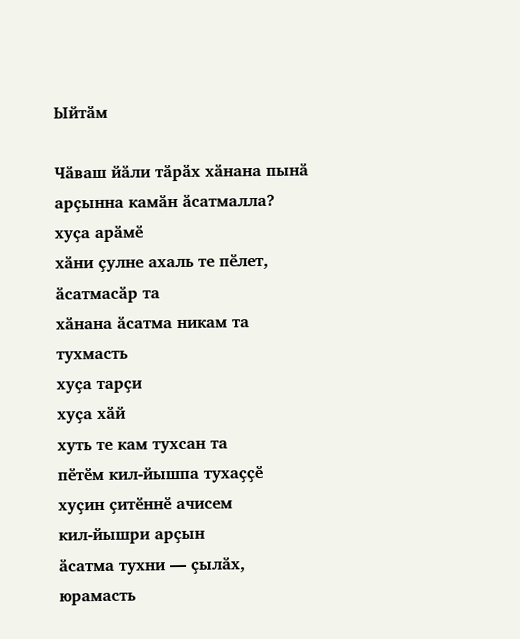Ыйтӑм

Чӑваш йӑли тӑрӑх хӑнана пынӑ арҫынна камӑн ӑсатмалла?
хуҫа арӑмӗ
хӑни ҫулне ахаль те пӗлет, ӑсатмасӑр та
хӑнана ӑсатма никам та тухмасть
хуҫа тарҫи
хуҫа хӑй
хуть те кам тухсан та
пӗтӗм кил-йышпа тухаҫҫӗ
хуҫин ҫитӗннӗ ачисем
кил-йышри арҫын
ӑсатма тухни — ҫылӑх, юрамасть